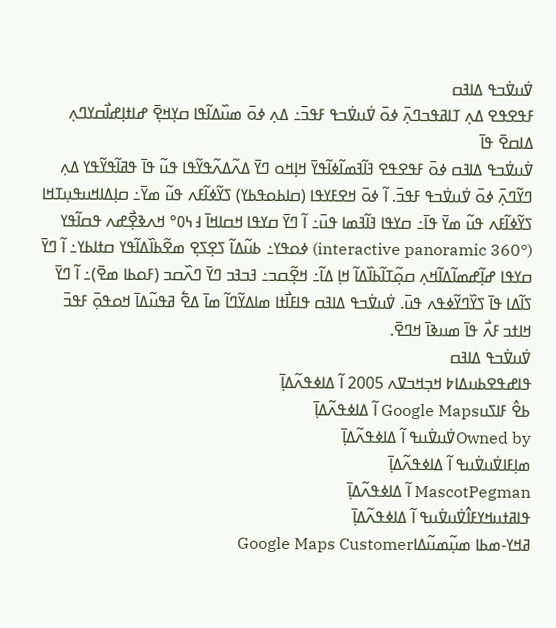ߜ߭ߎߜ߭ߏߟ ߡߊߔߛ
ߓߟߐߟߐ ߡߍ߲ ߠߊߥߟߏߣߍ߲߫ ߦߋ߫ ߜ߭ߎߜ߭ߏߟ ߓߟߏ߫߸ ߡߍ߲ ߦߋ߫ ߘߎ߰ߡߊ߬ߟߊ ߛߌ߲ߞߐ߲߫ ߝߊߙߊ߲ߝߊ߯ߛߌߣߍ߲ ߡߊߛߐ߫ ߟߊ߫
ߜ߭ߎߜ߭ߏߟ ߡߊߔߛ ߦߋ߫ ߓߟߐߟߐ ߔߊ߬ߔߘߊ߬ߦߊ߬ߟߌ߫ ߞߊ߲ߞߋ ߣߌ߫ ߡߍ߬ߡߍ߬ߟߌ߬ߟߊ ߟߎ߬ ߟߊ߫ ߟߥߊ߬ߟߌ߬ߟߌ ߡߍ߲ ߣߌ߬ߣߍ߲߫ ߦߋ߫ ߜ߭ߎߜ߭ߏߟ ߓߟߏ߫. ߊ߬ ߦߋ߫ ߞߐߓߌߟߊ (ߛߊߕߋߟߕߌ) ߖߌ߬ߦߊ߬ߓߍ ߟߎ߬ ߘߌ߫߸ ߛߊ߲ߡߊߞߎߟߎ߲ߠߞߊ ߖߌ߬ߦߊ߬ߓߍ ߟߎ߬ ߘߌ߫ ߟߊ߫߸ ߛߌߟߊ ߔߊ߬ߔߘߊ ߟߎ߫߸ ߊ߬ ߣߌ߫ ߛߌߟߊ ߞߛߊߞߊ߫ ߃߆߀° ߞߍߢߐ߲߯ߝߍ ߟߛߊ߬ߟߌ (360° interactive panoramic) ߦߋߟߌ߸ ߕߎ߬ߡߊ߬ ߖߐ߲ߖߐ߲ ߘߐ߬ߕߊ߰ߡߊ߬ߟߌ ߛߙߊߕߌ߸ ߊ߬ ߣߌ߫ ߛߌߟߊ ߝߊ߲߬ߝߘߊ߬ߡߊ߬ߞߍ߲ ߛߋ߲߬ߠߊ߬ߕߊ߰ߡߊ߬ ߞߊ߲ ߡߊ߬߸ ߞߐ߲߬ߛߏ߸ ߔߏߔߏ ߣߌ߫ ߣߍ߰ߛߏ (ߓߋߕߊ ߘߐ߫)߸ ߊ߬ ߣߌ߫ ߖߊ߬ߡߊ ߟߊ߫ ߖߌ߰ߣߌ߬ߦߟߍ ߟߎ߫. ߜ߭ߎߜ߭ߏߟ ߡߊߔߛ ߟߊߓߊ߯ߙߊ ߘߊߡߌ߬ߣߊ߬ ߘߊ߫ ߡߐ߱ ߥߟߎ߬ߡߊ߫ ߞߋߟߋ߲߫ ߓߟߏ߫ ߞߊߙߏ ߓߍ߯ ߟߊ߫ ߘߎߢߊ߫ ߞߣߐ߫.
ߜ߭ߎߜ߭ߏߟ ߡߊߔߛ
ߟߊߝߟߐߕߎߡߊ߈ ߞߏ߲ߞߏߜߍ 2005 ߊ߬ ߡߊߦߟߍ߬ߡߊ߲߫
ߕߐ߮ ߓߊߖߎGoogle Maps ߊ߬ ߡߊߦߟߍ߬ߡߊ߲߫
Owned byߜ߭ߎߜ߭ߎߟ ߊ߬ ߡߊߦߟߍ߬ߡߊ߲߫
ߘߊ߲ߓߊߜ߭ߎߜ߭ߎߟ ߊ߬ ߡߊߦߟߍ߬ߡߊ߲߫
MascotPegman ߊ߬ ߡߊߦߟߍ߬ߡߊ߲߫
ߟߊߥߙߎߞߌߓߊ߮ߜ߭ߎߜ߭ߎߟ ߊ߬ ߡߊߦߟߍ߬ߡߊ߲߫
ߥߞߌ-ߘߕߊ ߘߎ߲߬ߘߎ߬ߡߊGoogle Maps Customer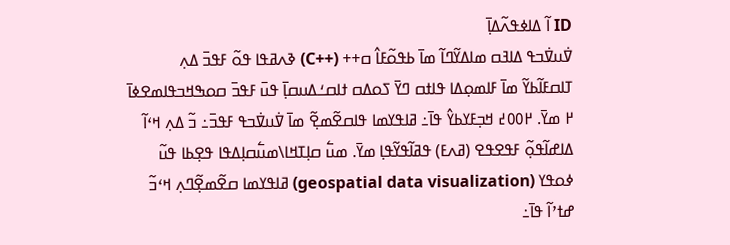ID ߊ߬ ߡߊߦߟߍ߬ߡߊ߲߫
ߜ߭ߎߜ߭ߏߟ ߡߊߔߛ ߘߊߡߌ߬ߣߊ߬ ߘߊ߫ ߕߟߋ߬ߓߊ߮ ߛ++ (++C) ߢߍߥߟߊ ߟߋ߬ ߓߟߏ߫ ߡߍ߲ ߠߊߛߓߊ߬ߕߌ߬ ߘߊ߫ ߓߊߘߋ߲ߡߊ ߟߊߙߛ ߣߌ߫ ߖߋߡߛ ߙߊߛߑߡߎߛߊ߲߫ ߟߎ߫ ߓߟߏ߫ ߛߋߒߞߏߟߊߘߐߦߊ߫ ߂ ߘߌ߫. ߂߀߀߄ ߞߏ߲ߓߌߕߌ߮ ߟߊ߫߸ ߥߊߟߌߘߊ ߟߊߛߐ߬ߘߐ߲߬ ߘߊ߫ ߜ߭ߎߜ߭ߏߟ ߓߟߏ߫߸ ߏ߬ ߡߍ߲ ߞߵߊ߬ ߡߊߝߊ߬ߟߋ߲߬ ߓߟߐߟߐ (ߥߍߓ) ߟߥߊ߬ߟߌ߬ߟߊ߲ ߘߌ߫. ߘߎ߱ ߛߊ߲ߠߞߊ\ߘߎ߱ߛߊ߲ߡߟߊ ߟߐ߲ߕߊ ߟߎ߬ ߦߋߟߌ (geospatial data visualization) ߥߊߟߌߘߊ ߛߐ߬ߘߐ߲߬ߣߍ߲ ߞߵߏ߬ ߝߙߴߊ߬ ߟߊ߫߸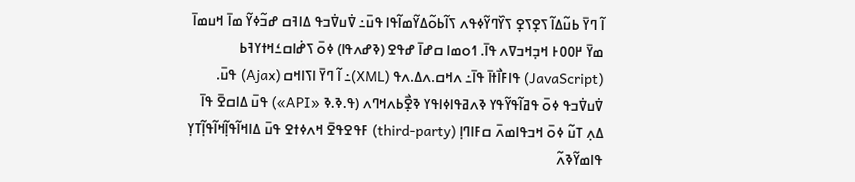ߊ߬ ߣߌ߫ ߕߎ߬ߡߊ߬ ߖߐ߲ߖߐ߲ ߖߌ߰ߣߌ߬ߦߟߍ ߖߊ߬ߕߋ߬ߡߌ߬ߘߊ߬ߟߊ ߟߎ߫߸ ߜ߭ߎߜ߭ߏߟ ߡߊߔߛ ߝߏ߬ߦߌ߬ ߘߊ߫ ߞߎߘߊ߫ ߘߌ߫ ߂߀߀߅ ߞߏ߲ߞߏߜߍ ߟߊ߫. ߗߋߘߊ ߛߝߊ߫ ߝߟߐ (ߢߝߍߟߊ) ߦߋ߫ ߖߝ߭ߊߛߑߞߙߌߔߕ (JavaScript) ߟߊߓߊ߯ߙߊ߫ ߟߊ߫߸ ߍߞߛ.ߍߡ.ߍߟ (XML)߸ ߊ߬ ߣߌ߫ ߊߖߊߞߛ (Ajax) ߟߎ߫. ߜ߭ߎߜ߭ߏߟ ߦߋ߫ ߟߥߊ߬ߟߌ߬ߟߌ ߢߍߥߟߊߦߊߟߌ ߢߐ߲߯ߕߍߞߣߍ (ߟ.ߢ.ߢ «API») ߟߎ߫ ߡߊߛߐ߫ ߟߊ߫ ߡߍ߲ ߠߎ߬ ߦߋ߫ ߞߏߟߊߘߍ߫ ߛߓߊߣߊ߲ (third-party) ߓߟߐߟߐ߫ ߞߍߦߙߐ ߟߎ߫ ߡߊߞߊ߬ߟߊ߲߬ߞߊ߬ߟߊ߲߬ߠߌ߲ ߟߊߘߌ߬ߢߍ߬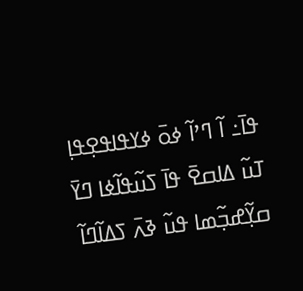ߟߊ߫߸ ߊ߬ ߣߴߊ߬ ߦߋ߫ ߦߌߟߊߟߐ߲ߟߊ߲ ߠߎ߬ ߡߊߛߐ߫ ߟߊ߫ ߖߎ߬ߟߊ߬ߦߊ ߣߌ߫ ߛߌ߲߬ߝߏ߲߬ߘߊ ߟߎ߬ ߢߍ߫ ߖߡߊ߬ߣߊ߬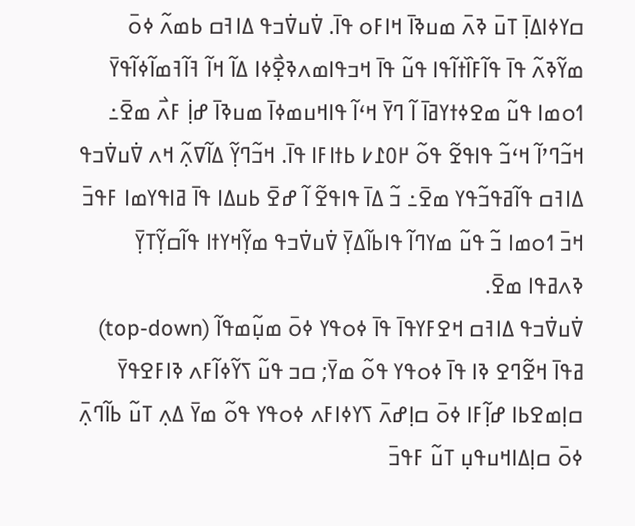ߛߌߦߊߡߊ߲߫ ߠߎ߫ ߢߍ߫ ߘߎߢߊ߫ ߞߊߓߋ ߟߊ߫. ߜ߭ߎߜ߭ߏߟ ߡߊߔߛ ߕߘߍ߬ ߦߋ߫ ߘߌ߬ߢߍ߬ ߟߊ߫ ߟߊ߬ߓߊ߰ߙߊ߬ߟߊ ߟߎ߬ ߟߊ߫ ߞߏߟߊߘߍߢߐ߲߯ߦߊ ߡߊ߬ ߞߊ߬ ߔߊ߬ߔߘߊ߬ߦߊ߬ߟߌ߫ ߗߋߘߊ ߟߎ߬ ߘߐߦߙߌߥߊ߫ ߊ߬ ߣߌ߫ ߞߵߊ߬ ߟߊߞߎߘߦߊ߫ ߘߎߢߊ߫ ߝߊ߲߭ ߓߍ߯ ߘߐ߫߸ ߞߏ߬ߣߴߊ߬ ߞߵߏ߬ ߟߊߟߐ߬ ߟߋ߬ ߂߀߁߇ ߕߙߊߓߊ ߟߊ߫. ߞߏ߬ߣߌ߲߬ ߡߊ߬ߜߍ߲߬ ߞߍ ߜ߭ߎߜ߭ߏߟ ߡߊߔߛ ߟߊ߬ߥߟߏ߬ߟߌ ߘߐ߫߸ ߏ߬ ߡߊ߫ ߟߊߟߐ߬ ߊ߬ ߝߐ߫ ߕߎߡߊ ߟߊ߫ ߥߊߟߌߘߊ ߓߟߏ߫ ߞߏ߫ ߗߋߘߊ ߏ߬ ߟߎ߬ ߘߌߣߊ߬ ߟߊߕߊ߬ߡߌ߲߫ ߜ߭ߎߜ߭ߏߟ ߘߌ߲߬ߞߌߙߊ ߟߊ߬ߛߌ߲߬ߠߌ߲߫ ߢߍߥߟߊ ߘߐ߫.
ߜ߭ߎߜ߭ߏߟ ߡߊߔߛ ߞߐߓߌߟߊ߫ ߟߊ߫ ߦߋߟߌ ߦߋ߫ ߘߎ߲߬ߘߟߊ߬ (top-down) ߥߟߊ߫ ߞߐ߬ߣߐ ߢߊ ߟߊ߫ ߦߋߟߌ ߟߋ߬ ߘߌ߫; ߛߏ ߟߎ߬ ߖߌ߬ߦߊ߬ߓߍ ߢߊߓߐߟߌ߫ ߛߊ߲ߘߐߕߊ ߝߊ߲߬ߓߊ ߦߋ߫ ߛߊ߲ߝߍ߫ ߖߌߦߊߓߍ ߦߋߟߌ ߟߋ߬ ߘߌ߫ ߡߍ߲ ߠߎ߬ ߕߊ߬ߣߍ߲߫ ߦߋ߫ ߛߊ߲ߡߊߞߎߟߎ߲ ߠߎ߬ ߓߟߏ߫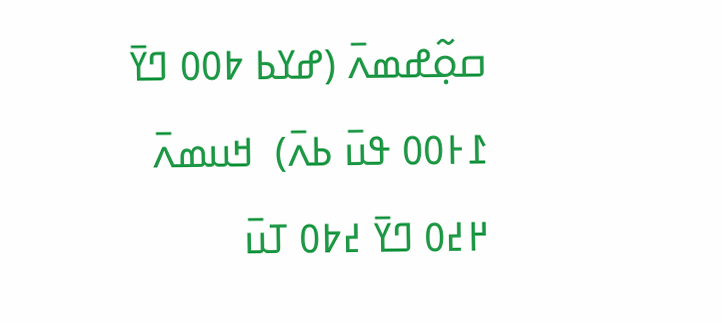ߛߋ߲߬ߝߘߍ߫ (ߝߌߕ ߈߀߀ ߣߌ߫ ߁߅߀߀ ߟߎ߫ ߕߍ߫)  ߞߎߘߍ߫ ߂߄߀ ߣߌ߫ ߄߈߀ ߠߎ߫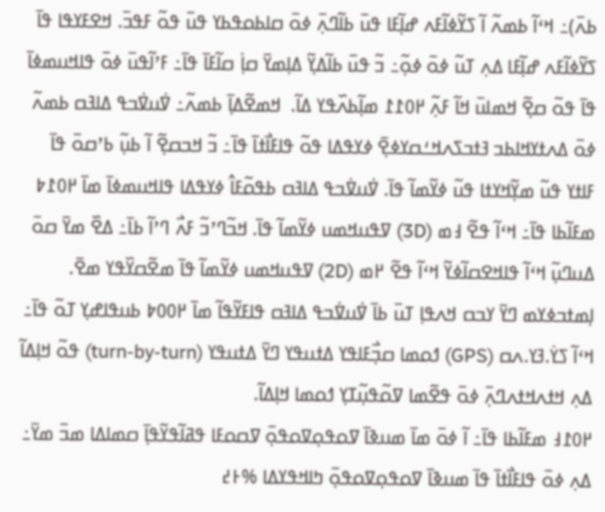ߕߍ߫)߸ ߞߵߊ߬ ߕߘߍ߬ ߊ߬ ߖߌ߬ߦߊ߬ߓߍ ߝߊ߲߬ߓߊ ߟߎ߫ ߕߊ߬ߣߍ߲߫ ߦߋ߫ ߛߊߕߋߟߕߌ ߟߎ߫ ߟߋ߬ ߓߟߏ߫. ߞߐߓߌߟߊ ߟߊ߫ ߖߌ߬ߦߊ߬ߓߍ ߝߊ߲߬ߓߊ ߡߍ߲ ߠߎ߬ ߦߋ߫ ߦߋ߲߬߸ ߏ߬ ߟߎ߫ ߕߊ߬ߡߌ߲߬ ߡߊ߲ߘߌ߫ ߛߊ߲߭ ߛߊ߬ߓߊ߫ ߟߊ߫߸ ߓߴߊ߬ߟߎ߫ ߦߋ߫ ߟߊߞߎߘߦߊ߫ ߟߊ߫ ߟߋ߬ ߛߐ߲߬ ߞߘߊߎ߫ ߞߊ߬ ߓߍ߲߬ ߂߀߁߁ ߘߊ߲߬ߕߍ߰ߟߌ ߡߊ߬.  ߞߘߐ߬ߡߊ߲߫ ߕߘߍ߬߸ ߜ߭ߎߜ߭ߏߟ ߡߊߔߛ ߕߘߍ߬ ߦߋ߫ ߡߍߙߌߞߊߕߏ ߔߙߏߖߍߞߑߛߌߦߐ߲߫ ߦߌߟߡߊ ߟߋ߬ ߟߊߓߊ߯ߙߊ߫ ߟߊ߫߸ ߏ߬ ߞߏߛߐ߲߬ ߊ߬ ߕߎ߲߬ ߕߴߛߋ߫ ߟߊ߫ ߓߊߙߌ ߟߎ߬ ߘߌ߲߬ߞߌߙߊ ߟߎ߬ ߦߌ߬ߘߊ߬ ߟߊ߫. ߜ߭ߎߜ߭ߏߟ ߡߊߔߛ ߕߟߋ߬ߓߊ߮ ߦߌߟߡߊ ߟߊߞߎߘߦߊ߫ ߘߊ߫ ߂߀߁߈ ߘߓߊ߬ߕߊ ߟߊ߫߸ ߞߵߊ߬ ߟߐ߬ ߃ߘ (3D) ߜߟߎߞߘߎ ߦߌ߬ߘߊ߬ ߟߊ߫. ߞߏ߬ߣߴߏ߬ ߓߍ߯ ߣߴߊ߬ ߕߊ߫߸ ߡߐ߰ ߘߌ߫ ߛߋ߫ ߡߎߣߎ߲߬ ߞߵߊ߬ ߟߊߞߐߛߊ߬ߦߌ߬ ߞߵߊ߬ ߟߐ߬ ߂ߘ (2D) ߜߟߎߞߘߎ ߦߌ߬ߘߊ߬ ߟߊ߫ ߘߐ߬ߛߌ߰ߟߌ ߘߐ߫.
ߊ߲ߘߙߏߦߌߘ ߣߌ߫ ߌߏߛ ߞߍߟߊ߲ ߠߎ߫ ߕߊ߫ ߜ߭ߎߜ߭ߏߟ ߡߊߔߛ ߟߊߓߌ߬ߟߊ߬ ߘߊ߫ ߂߀߀߈ ߕߎߟߊߝߌ߲ ߠߋ߬ ߟߊ߫߸ ߞߵߊ߬ ߖߌ߭.ߔߌ.ߍߛ (GPS) ߗߋߘߊ ߛߏ߲߯ߓߊߟߌ ߡߙߎߟߌ ߣߌ߫ ߡߙߎߟߌ (turn-by-turn) ߟߋ߬ ߞߊ߲ߡߊ߬ ߡߍ߲ ߞߙߍߞߙߍߣߍ߲߫ ߦߋ߫ ߟߐ߬ߘߊ ߜߋ߬ߟߎ߲߬ߠߌ߲ ߗߋߘߊ ߞߊ߲ߡߊ߬.
߂߀߁߃ ߘߓߊ߬ߕߊ ߟߊ߫߸ ߊ߬ ߦߋ߫ ߘߊ߫ ߘߎߢߊ߫ ߜߋߟߋ߲ߜߋߟߋ߲߫ ߜߛߋߓߊ ߟߥߊ߬ߟߌ߬ߟߊ߲߫ ߛߘߊߡߊ ߘߏ߫ ߘߌ߫߸ ߡߍ߲ ߦߋ߫ ߟߊߓߊ߯ߙߊ߫ ߟߊ߫ ߘߎߢߊ߫ ߜߋߟߋ߲ߜߋߟߋ߲߫ ߤߊߞߟߌߡߊ %߅߄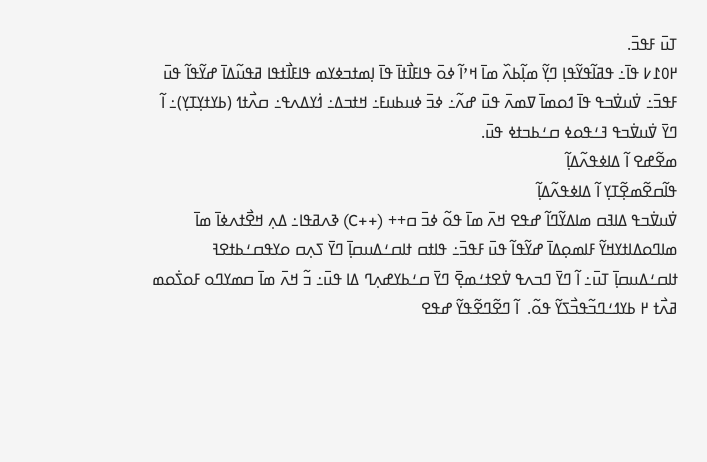ߠߎ߫ ߓߟߏ߫.
߂߀߁߇ ߟߊ߫߸ ߟߥߊ߬ߟߌ߬ߟߊ߲ ߣߌ߲߬ ߘߊ߲߬ߕߍ߰ ߘߊ߫ ߞߴߊ߬ ߦߋ߫ ߟߊߓߊ߯ߙߊ߫ ߟߊ߫ ߊ߲ߘߙߏߦߌߘ ߟߊߓߊ߯ߙߟߊ ߥߟߎ߬ߡߊ߫ ߝߌ߬ߟߊ߬ ߟߎ߫ ߓߟߏ߫߸ ߜ߭ߎߜ߭ߏߟ ߟߊ߫ ߗߋߘߊ߫ ߜߘߍ߫ ߟߎ߫ ߝߍ߬߸ ߦߏ߫ ߦߎߕߎߓ߸ ߞߙߏߡ߸ ߗ߭ߌߡߍߟ߸ ߛߍ߯ߙߗ (ߕߌߙߌ߲ߠߌ߲)߸ ߊ߬ ߣߌ߫ ߜ߭ߎߜ߭ߏߟ ߔߑߟߋߦ ߛߑߕߏߙߦ ߟߎ߫.
ߘߐ߬ߝߐ ߊ߬ ߡߊߦߟߍ߬ߡߊ߲߬
ߟߊ߬ߛߐ߬ߘߐ߲߬ߠߌ߲ ߊ߬ ߡߊߦߟߍ߬ߡߊ߲߬
ߜ߭ߎߜ߭ߏߟ ߡߊߔߛ ߘߊߡߌ߬ߣߊ߬ ߝߟߐ ߞߍ߫ ߘߊ߫ ߟߋ߬ ߦߏ߫ ߛ++ (++C) ߢߍߥߟߊ߸ ߡߍ߲ ߞߐ߯ߙߍߦߊ߫ ߘߊ߫ ߘߊߣߋߡߊߙߌߞߌ߬ ߓߊߘߋ߲ߡߊ߫ ߝߌ߬ߟߊ߬ ߟߎ߫ ߓߟߏ߫߸ ߟߊߙߛ ߙߊߛߑߡߎߛߊ߲߫ ߣߌ߫ ߖߍ߲ߛ ߋߌߟߛߑߕߙߐߔ ߙߊߛߑߡߎߛߊ߲߫ ߠߎ߫߸ ߊ߬ ߣߌ߫ ߣߏߍߟ ߜ߭ߐߙߑߘߐ߲߫ ߣߌ߫ ߛߑߕߌߝߍ߲ߣ ߡߊ ߟߎ߫߸ ߏ߬ ߞߍ߫ ߘߊ߫ ߛߘߌߣߋ ߓߋߖ߭ߋߘ ߥߍ߯ߙ ߂ ߕߌߗߑߣߏ߬ߟߏ߯ߖߌ߬ ߟߋ߬.  ߊ߬ ߣߐ߬ߣߐ߬ߟߌ߬ ߝߟߐ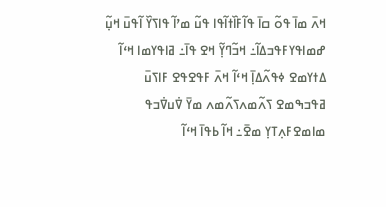ߞߍ߫ ߘߊ߫ ߟߋ߬ ߛߊ߫ ߟߊ߬ߓߊ߰ߙߊ߬ߟߊ ߟߎ߬ ߘߴߊ߬ ߟߊߖߌ߰ ߊ߬ߟߎ߫ ߞߎ߲߬ ߝߘߊߟߌߓߟߏߡߊ߬߸ ߞߏ߬ߣߌ߲߬ ߞߐ ߟߊ߫߸ ߥߊߟߌߘߊ ߞߵߊ߬ ߡߙߌߘߐ ߦߟߍ߬ߡߊ߲߫ ߞߵߊ߬ ߞߍ߫ ߓߟߐߟߐ ߓߊߖߎ߫ ߥߟߏߒߘߐ ߖߍ߬ߘߍߖߍ߬ߘߍ ߘߌ߫ ߜ߭ߎߜ߭ߏߟ ߘߊߘߐߓߍ߲ߠߌ߲ ߘߐ߫߸ ߞߊ߬ ߕߟߊ߫ ߞߵߊ߬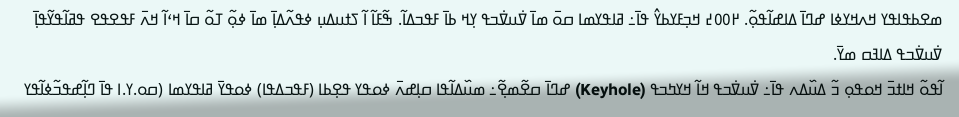ߘߐߕߟߊߟߌ ߞߍߞߌߦߊ ߝߣߊ߫ ߡߊߝߊ߬ߟߋ߲߬. ߂߀߀߄ ߞߏ߲ߓߌߕߌ߮ ߟߊ߫߸ ߥߊߟߌߘߊ ߛߋ߫ ߘߊ߫ ߜ߭ߎߜ߭ߏߟ ߌ߲ߞ ߕߊ߫ ߓߟߏߡߊ߬. ߒ߬ߓߊ߬ ߊ߬ ߖߙߎߡߎ߲ ߦߟߍ߬ߡߊ߲߫ ߘߊ߫ ߦߋ߲߬ ߠߋ߬ ߛߊ߫ ߞߵߊ߬ ߞߍ߫ ߓߟߐߟߐ ߟߥߊ߬ߟߌ߬ߟߊ߲߫ ߜ߭ߎߜ߭ߏߟ ߡߊߔߛ ߘߌ߫.
ߊ߬ߟߋ߬ ߞߊߙߏ߫ ߞߋߟߋ߲ ߏ߬ ߡߎ߰ߡߍ ߟߊ߫߸ ߜ߭ߎߜ߭ߏߟ ߞߊ߬ ߞߌߤߏߟ (Keyhole) ߝߣߊ߫ ߛߐ߬ߘߐ߲߬߸ ߘߎ߰ߡߊ߬ߟߊ ߛߊ߲ߝߍ߫ ߦߋߟߌ ߟߐ߲ߕߊ (ߓߟߏߡߟߊ) ߦߋߟߌ߫ ߥߊߟߌߘߊ (ߛߋ.ߌ.ߊ ߟߊ߫ ߣߊ߲߬ߝߟߏ߬ߦߊ߬ߟߌ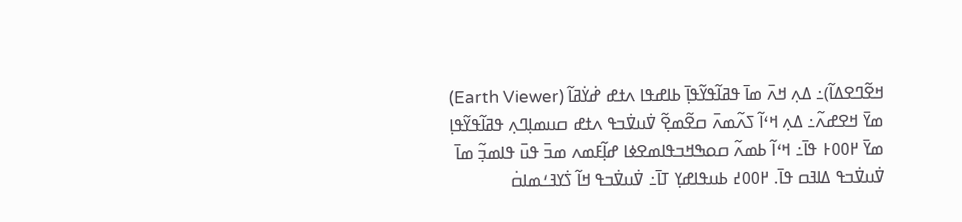ߞߐ߬ߣߐߡߊ߬)߸ ߡߍ߲ ߞߍ߫ ߘߊ߫ ߟߥߊ߬ߟߌ߬ߟߊ߲߫ ߕߊߝߟߊ ߍߙߝ ߝ߭ߌ߭ߥߊ߬ (Earth Viewer) ߘߌ߫ ߞߐߝߍ߬߸ ߡߍ߲ ߞߵߊ߬ ߖߍ߬ߘߍ߫ ߛߐ߬ߘߐ߲߬ ߜ߭ߎߜ߭ߏߟ ߍߙߝ ߛߎߘߊ߲ߣߍ߲ ߟߥߊ߬ߟߌ߬ߟߊ߲ ߘߌ߫ ߂߀߀߅ ߟߊ߫߸ ߞߵߊ߬ ߕߘߍ߬ ߛߋߒߞߏߟߊߘߐߦߊ ߝߊ߲߬ߓߘߍ ߘߏ߫ ߟߎ߫ ߟߊߘߏ߲߬ ߘߊ߫ ߜ߭ߎߜ߭ߏߟ ߡߊߔߛ ߟߊ߫. ߂߀߀߄ ߕߎߟߊߝߌ߲ ߠߊ߫߸ ߜ߭ߎߜ߭ߏߟ ߞߊ߬ ߖ߭ߌߔߑߘߊߛ߭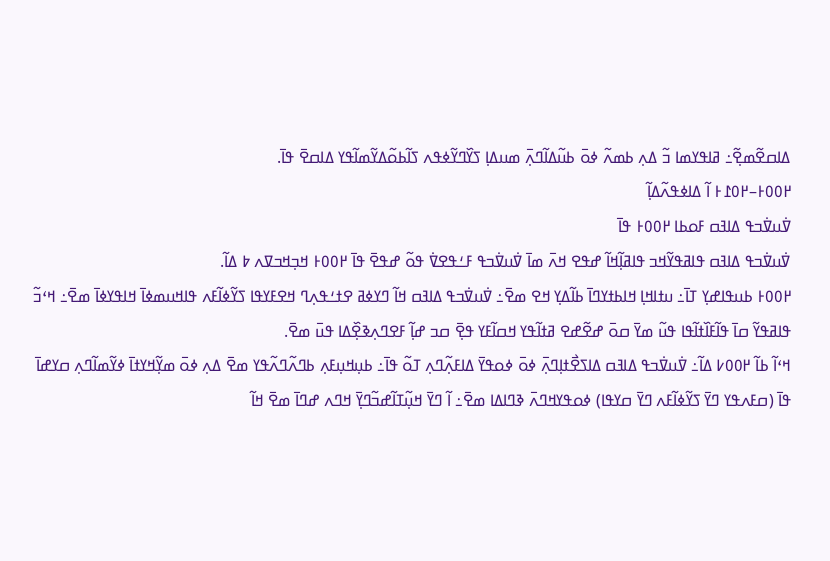ߡߊߛߐ߬ߘߐ߲߬߸ ߥߊߟߌߘߊ ߏ߬ ߡߍ߲ ߕߘߍ߬ ߦߋ߫ ߕߎ߬ߡߊ߬ߣߍ߲߫ ߘߎߡߊ߲ ߖߌ߰ߣߌ߬ߦߟߍ ߖߊ߬ߕߋ߬ߡߌ߬ߘߊ߬ߟߌ ߡߊߛߐ߫ ߟߊ߫.
߂߀߀߅–߂߀߁߅ ߊ߬ ߡߊߦߟߍ߬ߡߊ߲߬
ߜ߭ߎߜ߭ߏߟ ߡߊߔߛ ߓߋߕߊ ߂߀߀߅ ߟߊ߫
ߜ߭ߎߜ߭ߏߟ ߡߊߔߛ ߟߊߥߟߌ߬ߞߏ ߟߊߥߊ߲߬ߞߊ߬ ߝߟߐ ߞߍ߫ ߘߊ߫ ߜ߭ߎߜ߭ߏߟ ߓߑߟߐߜ߭ ߟߋ߬ ߝߟߐ߫ ߟߊ߫ ߂߀߀߅ ߞߏ߲ߞߏߜߍ ߈ ߡߊ߬.
߂߀߀߅ ߕߎߟߊߝߌ߲ ߠߊ߫߸ ߎߙߊߞߊ߲ ߞߊߕߙߌߣߊ߫ ߕߊ߬ߡߌ߲ ߞߐ ߘߐ߫߸ ߜ߭ߎߜ߭ߏߟ ߡߊߔߛ ߞߊ߬ ߣߌߦߥ ߐߙߑߟߍ߲ߣ ߞߐߓߌߟߊ ߖߌ߬ߦߊ߬ߓߍ ߟߊߞߎߘߦߊ߫ ߞߊߟߌߦߊ߫ ߘߐ߫߸ ߞߵߏ߬ ߟߊߥߟߌ߬ ߛߊ߫ ߟߊ߬ߓߊ߰ߙߊ߬ߟߊ ߟߎ߬ ߘߌ߫ ߛߋ߫ ߝߐ߬ߝߐ ߥߙߊ߬ߟߌ ߞߛߊ߬ߓߌ ߟߐ߲߫ ߛߏ ߝߊ߲߬ ߓߐߣߍ߲ߢߐ߲߰ߡߊ ߟߎ߫ ߘߐ߫.
ߞߵߊ߬ ߕߊ߬ ߂߀߀߇ ߡߊ߬߸ ߜ߭ߎߜ߭ߏߟ ߡߊߔߛ ߡߊߖߐ߯ߙߊ߲ߣߍ߲߫ ߦߋ߫ ߦߋߟߌ߫ ߡߊߓߍ߲߬ߣߍ߲ ߠߋ߬ ߟߊ߫߸ ߕߎ߲ߞߎ߲ߓߍ߲ ߕߣߍ߬ߣߍ߬ߟߌ ߘߐ߫ ߡߍ߲ ߦߋ߫ ߘߌ߲߬ߞߌߙߊ߫ ߦߌ߬ߘߊ߬ߣߍ߲ ߛߌߝߊ߫ ߟߊ߫ (ߛߓߍߟߌ ߣߌ߫ ߖߌ߬ߦߊ߬ߓߍ ߣߌ߫ ߛߌߟߊ) ߦߋߟߌߞߣߍ߫ ߢߣߊߡߊ ߘߐ߫߸ ߊ߬ ߣߌ߫ ߞߎ߲߬ߠߊ߬ߝߏ߬ߣߌ߲߫ ߞߣߍ ߝߣߊ߫ ߘߐ߫ ߞߊ߬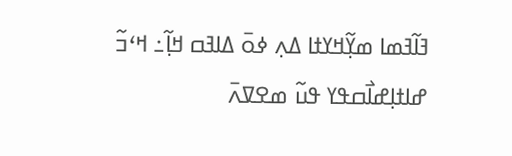ߔߊ߬ߔߘߊ ߘߌ߲߬ߞߌߙߊ ߡߍ߲ ߦߋ߫ ߡߊߔߛ ߞߊ߲߬߸ ߞߵߏ߬ ߝߊߙߊ߲ߝߊ߯ߛߟߌ ߟߎ߬ ߘߐߜߍ߫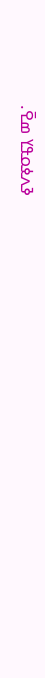ߢߍߦߋߟߌ ߘߐ߫.